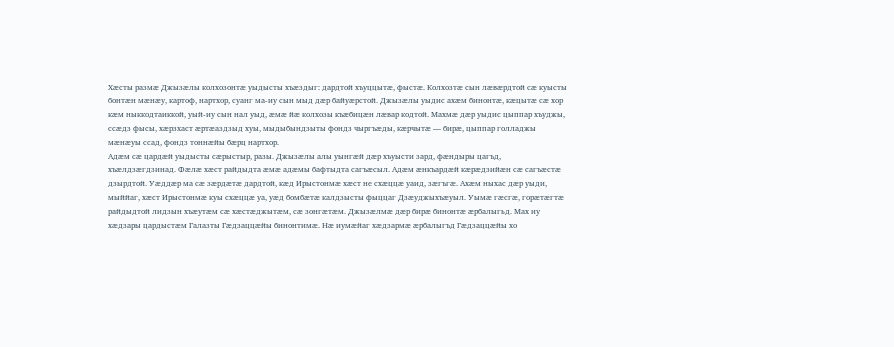Хӕсты размӕ Джызӕлы колхозонтӕ уыдысты хъӕздыг: дардтой хъуццытӕ, фыстӕ. Колхозтӕ сын лӕвӕрдтой сӕ куысты бонтӕн мӕнӕу, картоф, нартхор, суанг ма-иу сын мыд дӕр байуӕрстой. Джызӕлы уыдис ахӕм бинонтӕ, кӕцытӕ сӕ хор кӕм ныккодтаиккой, уый-иу сын нал уыд, ӕмӕ йӕ колхозы къӕбицӕн лӕвар кодтой. Махмӕ дӕр уыдис цыппар хъуджы, ссӕдз фысы, хӕрзхаст ӕртӕаздзыд хуы, мыдыбындзыты фондз чыргъӕды, кӕрчытӕ — бирӕ, цыппар голладжы мӕнӕуы ссад, фондз тоннӕйы бӕрц нартхор.
Адӕм сӕ цардӕй уыдысты сӕрыстыр, разы. Джызӕлы алы уынгӕй дӕр хъуысти зард, фӕндыры цагъд, хъӕлдзӕгдзинад. Фӕлӕ хӕст райдыдта ӕмӕ адӕмы бафтыдта сагъӕсыл. Адӕм ӕнкъардӕй кӕрӕдзийӕн сӕ сагъӕстӕ дзырдтой. Уӕддӕр ма сӕ зӕрдӕтӕ дардтой, кӕд Ирыстонмӕ хӕст не схӕццӕ уаид, зӕгъгӕ. Ахӕм ныхас дӕр уыди, мыййаг, хӕст Ирыстонмӕ куы схӕццӕ уа, уӕд бомбӕтӕ калдзысты фыццаг Дзӕуджыхъӕуыл. Уымӕ гӕсгӕ, горӕтӕгтӕ райдыдтой лидзын хъӕутӕм сӕ хӕстӕджытӕм, сӕ зонгӕтӕм. Джызӕлмӕ дӕр бирӕ бинонтӕ ӕрбалыгьд. Мах иу хӕдзары цардыстӕм Галазты Гӕдзаццӕйы бинонтимӕ. Нӕ иумӕйаг хӕдзармӕ ӕрбалыгъд Гӕдзаццӕйы хо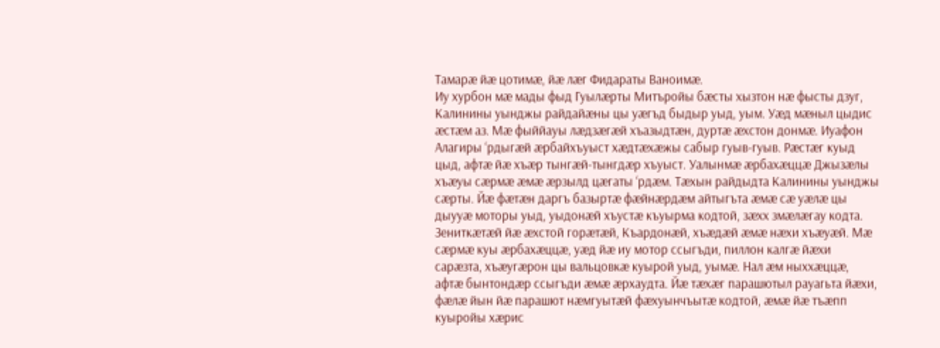Тамарӕ йӕ цотимӕ, йӕ лӕг Фидараты Ваноимӕ.
Иу хурбон мӕ мады фыд Гуылӕрты Митъройы бӕсты хызтон нӕ фысты дзуг, Калинины уынджы райдайӕны цы уӕгъд быдыр уыд, уым. Уӕд мӕныл цыдис ӕстӕм аз. Мӕ фыййауы лӕдзӕгӕй хъазыдтӕн, дуртӕ ӕхстон донмӕ. Иуафон Алагиры ‘рдыгӕй ӕрбайхъуыст хӕдтӕхӕжы сабыр гуыв-гуыв. Рӕстӕг куыд цыд, афтӕ йӕ хъӕр тынгӕй-тынгдӕр хъуыст. Уалынмӕ ӕрбахӕццӕ Джызӕлы хъӕуы сӕрмӕ ӕмӕ ӕрзылд цӕгаты ‘рдӕм. Тӕхын райдыдта Калинины уынджы сӕрты. Йӕ фӕтӕн даргъ базыртӕ фӕйнӕрдӕм айтыгъта ӕмӕ сӕ уӕлӕ цы дыууӕ моторы уыд, уыдонӕй хъустӕ къуырма кодтой, зӕхх змӕлӕгау кодта. Зениткӕтӕй йӕ ӕхстой горӕтӕй, Къардонӕй, хъӕдӕй ӕмӕ нӕхи хъӕуӕй. Мӕ сӕрмӕ куы ӕрбахӕццӕ, уӕд йӕ иу мотор ссыгъди, пиллон калгӕ йӕхи сарӕзта, хъӕугӕрон цы вальцовкӕ куырой уыд, уымӕ. Нал ӕм ныххӕццӕ, афтӕ бынтондӕр ссыгъди ӕмӕ ӕрхаудта. Йӕ тӕхӕг парашютыл рауагьта йӕхи, фӕлӕ йын йӕ парашют нӕмгуытӕй фӕхуынчъытӕ кодтой, ӕмӕ йӕ тъӕпп куыройы хӕрис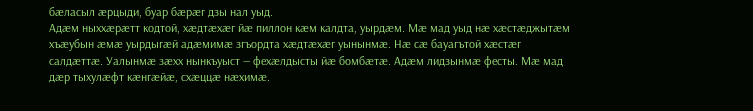бӕласыл ӕрцыди, буар бӕрӕг дзы нал уыд.
Адӕм ныххӕрӕтт кодтой, хӕдтӕхӕг йӕ пиллон кӕм калдта, уырдӕм. Мӕ мад уыд нӕ хӕстӕджытӕм хъӕубын ӕмӕ уырдыгӕй адӕмимӕ згъордта хӕдтӕхӕг уынынмӕ. Нӕ сӕ бауагътой хӕстӕг салдӕттӕ. Уалынмӕ зӕхх нынкъуыст — фехӕлдысты йӕ бомбӕтӕ. Адӕм лидзынмӕ фесты. Мӕ мад дӕр тыхулӕфт кӕнгӕйӕ, схӕццӕ нӕхимӕ.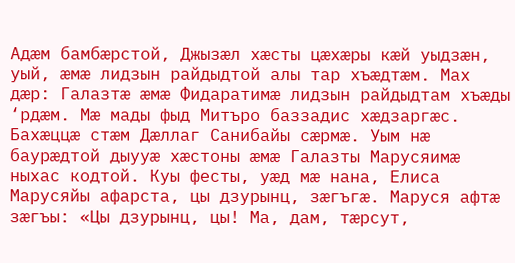Адӕм бамбӕрстой, Джызӕл хӕсты цӕхӕры кӕй уыдзӕн, уый, ӕмӕ лидзын райдыдтой алы тар хъӕдтӕм. Мах дӕр: Галазтӕ ӕмӕ Фидаратимӕ лидзын райдыдтам хъӕды ‘рдӕм. Мӕ мады фыд Митъро баззадис хӕдзаргӕс.
Бахӕццӕ стӕм Дӕллаг Санибайы сӕрмӕ. Уым нӕ баурӕдтой дыууӕ хӕстоны ӕмӕ Галазты Марусяимӕ ныхас кодтой. Куы фесты, уӕд мӕ нана, Елиса Марусяйы афарста, цы дзурынц, зӕгъгӕ. Маруся афтӕ зӕгъы: «Цы дзурынц, цы! Ма, дам, тӕрсут,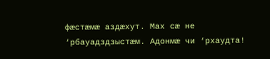фӕстӕмӕ аздӕхут. Мах сӕ не ‘рбауадздзыстӕм. Адонмӕ чи ‘рхаудта!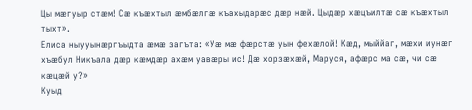Цы мӕгуыр стӕм! Сӕ къӕхтыл ӕмбӕлгӕ къахыдарӕс дӕр нӕй. Цыдӕр хӕцъилтӕ сӕ къӕхтыл тыхт».
Елиса ныууынӕргъыдта ӕмӕ загъта: «Уӕ мӕ фӕрстӕ уын фехӕлой! Кӕд, мыййаг, мӕхи иунӕг хъӕбул Никъала дӕр кӕмдӕр ахӕм уавӕры ис! Дӕ хорзӕхӕй, Маруся, афӕрс ма сӕ, чи сӕ кӕцӕй у?»
Куыд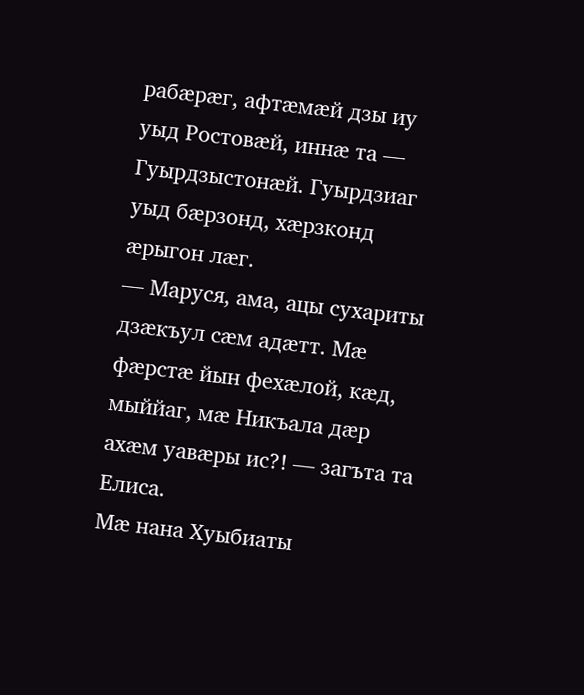рабӕрӕг, афтӕмӕй дзы иу уыд Ростовӕй, иннӕ та — Гуырдзыстонӕй. Гуырдзиаг уыд бӕрзонд, хӕрзконд ӕрыгон лӕг.
— Маруся, ама, ацы сухариты дзӕкъул сӕм адӕтт. Мӕ фӕрстӕ йын фехӕлой, кӕд, мыййаг, мӕ Никъала дӕр ахӕм уавӕры ис?! — загъта та Елиса.
Мӕ нана Хуыбиаты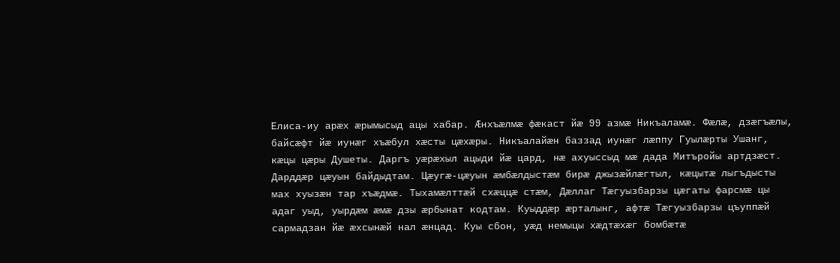Елиса-иу арӕх ӕрымысыд ацы хабар. Ӕнхъӕлмӕ фӕкаст йӕ 99 азмӕ Никъаламӕ. Фӕлӕ, дзӕгъӕлы, байсӕфт йӕ иунӕг хъӕбул хӕсты цӕхӕры. Никъалайӕн баззад иунӕг лӕппу Гуылӕрты Ушанг, кӕцы цӕры Душеты. Даргъ уӕрӕхыл ацыди йӕ цард, нӕ ахуыссыд мӕ дада Митъройы артдзӕст.
Дарддӕр цӕуын байдыдтам. Цӕугӕ-цӕуын ӕмбӕлдыстӕм бирӕ джызӕйлӕгтыл, кӕцытӕ лыгъдысты мах хуызӕн тар хъӕдмӕ. Тыхамӕлттӕй схӕццӕ стӕм, Дӕллаг Тӕгуызбарзы цӕгаты фарсмӕ цы адаг уыд, уырдӕм ӕмӕ дзы ӕрбынат кодтам. Куыддӕр ӕрталынг, афтӕ Тӕгуызбарзы цъуппӕй сармадзан йӕ ӕхсынӕй нал ӕнцад. Куы сбон, уӕд немыцы хӕдтӕхӕг бомбӕтӕ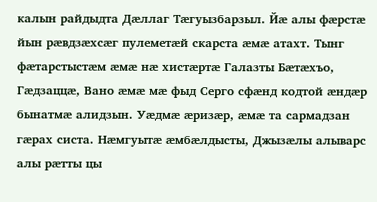калын райдыдта Дӕллаг Тӕгуызбарзыл. Йӕ алы фӕрстӕ йын рӕвдзӕхсӕг пулеметӕй скарста ӕмӕ атахт. Тынг фӕтарстыстӕм ӕмӕ нӕ хистӕртӕ Галазты Бӕтӕхъо, Гӕдзаццӕ, Вано ӕмӕ мӕ фыд Серго сфӕнд кодтой ӕндӕр бынатмӕ алидзын. Уӕдмӕ ӕризӕр, ӕмӕ та сармадзан гӕрах систа. Нӕмгуытӕ ӕмбӕлдысты, Джызӕлы алыварс алы рӕтты цы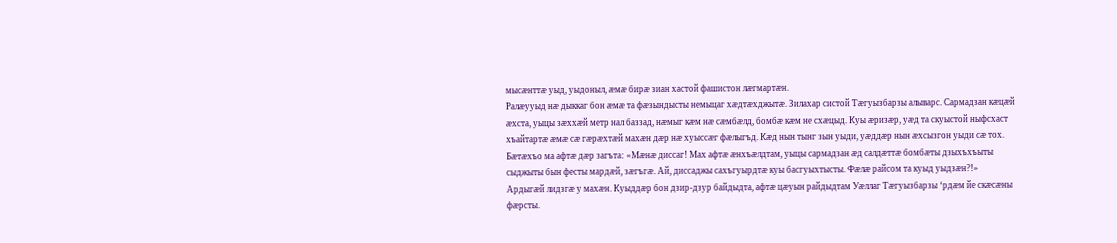мысӕнттӕ уыд, уыдоныл, ӕмӕ бирӕ зиан хастой фашистон лӕгмартӕн.
Ралӕууыд нӕ дыккаг бон ӕмӕ та фӕзындысты немыцаг хӕдтӕхджытӕ. Зилахар систой Тӕгуызбарзы алыварс. Сармадзан кӕцӕй ӕхста, уыцы зӕххӕй метр нал баззад, нӕмыг кӕм нӕ сӕмбӕлд, бомбӕ кӕм не схӕцыд. Куы ӕризӕр, уӕд та скуыстой ныфсхаст хъайтартӕ ӕмӕ сӕ гӕрӕхтӕй махӕн дӕр нӕ хуыссӕг фӕлыгъд. Кӕд нын тынг зын уыди, уӕддӕр нын ӕхсызгон уыди сӕ тох. Бӕтӕхъо ма афтӕ дӕр загъта: «Мӕнӕ диссаг! Мах афтӕ ӕнхъӕлдтам, уыцы сармадзан ӕд салдӕттӕ бомбӕты дзыхъхъыты сыджыты бын фесты мардӕй, зӕгъгӕ. Ай, диссаджы сахъгуырдтӕ куы басгуыхтысты. Фӕлӕ райсом та куыд уыдзӕн?!»
Ардыгӕй лидзгӕ у махӕн. Куыддӕр бон дзир-дзур байдыдта, афтӕ цӕуын райдыдтам Уӕллаг Тӕгуызбарзы ‘рдӕм йе скӕсӕны фӕрсты.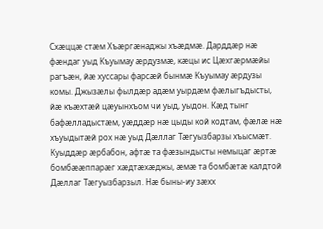Схӕццӕ стӕм Хъӕргӕнаджы хъӕдмӕ. Дарддӕр нӕ фӕндаг уыд Къуымау ӕрдузмӕ, кӕцы ис Цӕхгӕрмӕйы рагъӕн, йӕ хуссары фарсӕй бынмӕ Къуымау ӕрдузы комы. Джызӕлы фылдӕр адӕм уырдӕм фӕлыгъдысты, йӕ къӕхтӕй цӕуынхъом чи уыд, уыдон. Кӕд тынг бафӕлладыстӕм, уӕддӕр нӕ цыды кой кодтам, фӕлӕ нӕ хъуыдытӕй рох нӕ уыд Дӕллаг Тӕгуызбарзы хъысмӕт. Куыддӕр ӕрбабон, афтӕ та фӕзындысты немыцаг ӕртӕ бомбӕӕппарӕг хӕдтӕхӕджы, ӕмӕ та бомбӕтӕ калдтой Дӕллаг Тӕгуызбарзыл. Нӕ быны-иу зӕхх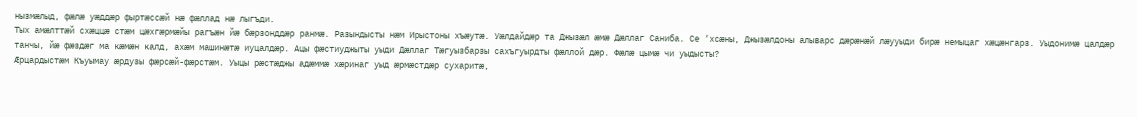нызмӕлыд, фӕлӕ уӕддӕр фыртӕссӕй нӕ фӕллад нӕ лыгъди.
Тых амӕлттӕй схӕццӕ стӕм цӕхгӕрмӕйы рагъӕн йӕ бӕрзонддӕр ранмӕ. Разындысты нӕм Ирыстоны хъӕутӕ. Уӕлдайдӕр та Джызӕл ӕмӕ Дӕллаг Саниба. Се ‘хсӕны, Джызӕлдоны алыварс дӕрӕнӕй лӕууыди бирӕ немыцаг хӕцӕнгарз. Уыдонимӕ цалдӕр танчы, йӕ фӕздӕг ма кӕмӕн калд, ахӕм машинӕтӕ иуцалдӕр. Ацы фӕстиуджыты уыди Дӕллаг Тӕгуызбарзы сахъгуырдты фӕллой дӕр. Фӕлӕ цымӕ чи уыдысты?
Ӕрцардыстӕм Къуымау ӕрдузы фӕрсӕй-фӕрстӕм. Уыцы рӕстӕджы адӕммӕ хӕринаг уыд ӕрмӕстдӕр сухаритӕ,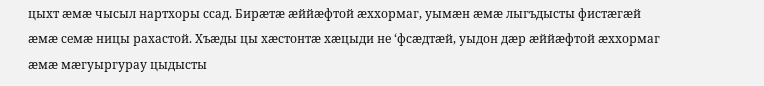цыхт ӕмӕ чысыл нартхоры ссад. Бирӕтӕ ӕййӕфтой ӕххормаг, уымӕн ӕмӕ лыгъдысты фистӕгӕй ӕмӕ семӕ ницы рахастой. Хъӕды цы хӕстонтӕ хӕцыди не ‘фсӕдтӕй, уыдон дӕр ӕййӕфтой ӕххормаг ӕмӕ мӕгуыргурау цыдысты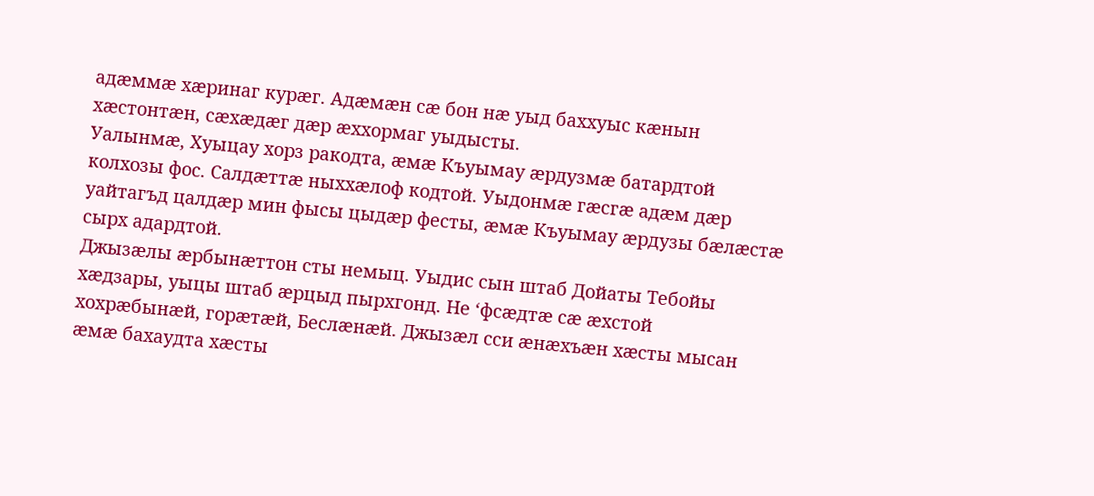адӕммӕ хӕринаг курӕг. Адӕмӕн сӕ бон нӕ уыд баххуыс кӕнын хӕстонтӕн, сӕхӕдӕг дӕр ӕххормаг уыдысты.
Уалынмӕ, Хуыцау хорз ракодта, ӕмӕ Къуымау ӕрдузмӕ батардтой колхозы фос. Салдӕттӕ ныххӕлоф кодтой. Уыдонмӕ гӕсгӕ адӕм дӕр уайтагъд цалдӕр мин фысы цыдӕр фесты, ӕмӕ Къуымау ӕрдузы бӕлӕстӕ сырх адардтой.
Джызӕлы ӕрбынӕттон сты немыц. Уыдис сын штаб Дойаты Тебойы хӕдзары, уыцы штаб ӕрцыд пырхгонд. Не ‘фсӕдтӕ сӕ ӕхстой хохрӕбынӕй, горӕтӕй, Беслӕнӕй. Джызӕл сси ӕнӕхъӕн хӕсты мысан ӕмӕ бахаудта хӕсты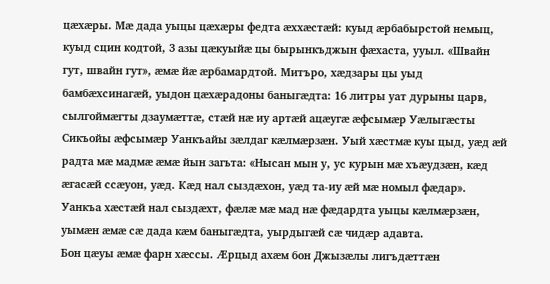цӕхӕры. Мӕ дада уыцы цӕхӕры федта ӕххӕстӕй: куыд ӕрбабырстой немыц, куыд сцин кодтой, 3 азы цӕкуыйӕ цы бырынкъджын фӕхаста, ууыл. «Швайн гут, швайн гут», ӕмӕ йӕ ӕрбамардтой. Митъро, хӕдзары цы уыд бамбӕхсинагӕй, уыдон цӕхӕрадоны баныгӕдта: 16 литры уат дурыны царв, сылгоймӕгты дзаумӕттӕ, стӕй нӕ иу артӕй ацӕугӕ ӕфсымӕр Уӕлыгӕсты Сикъойы ӕфсымӕр Уанкъайы зӕлдаг кӕлмӕрзӕн. Уый хӕстмӕ куы цыд, уӕд ӕй радта мӕ мадмӕ ӕмӕ йын загьта: «Нысан мын у, ус курын мӕ хъӕудзӕн, кӕд ӕгасӕй ссӕуон, уӕд. Кӕд нал сыздӕхон, уӕд та-иу ӕй мӕ номыл фӕдар». Уанкъа хӕстӕй нал сыздӕхт, фӕлӕ мӕ мад нӕ фӕдардта уыцы кӕлмӕрзӕн, уымӕн ӕмӕ сӕ дада кӕм баныгӕдта, уырдыгӕй сӕ чидӕр адавта.
Бон цӕуы ӕмӕ фарн хӕссы. Ӕрцыд ахӕм бон Джызӕлы лигъдӕттӕн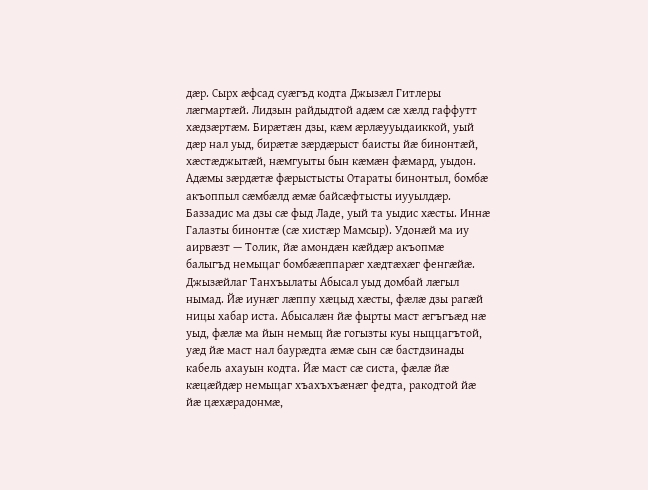дӕр. Сырх ӕфсад суӕгъд кодта Джызӕл Гитлеры лӕгмартӕй. Лидзын райдыдтой адӕм сӕ хӕлд гаффутт хӕдзӕртӕм. Бирӕтӕн дзы, кӕм ӕрлӕууыдаиккой, уый дӕр нал уыд, бирӕтӕ зӕрдӕрыст баисты йӕ бинонтӕй, хӕстӕджытӕй, нӕмгуыты бын кӕмӕн фӕмард, уыдон. Адӕмы зӕрдӕтӕ фӕрыстысты Отараты бинонтыл, бомбӕ акъоппыл сӕмбӕлд ӕмӕ байсӕфтысты иууылдӕр. Баззадис ма дзы сӕ фыд Ладе, уый та уыдис хӕсты. Иннӕ Галазты бинонтӕ (сӕ хистӕр Мамсыр). Удонӕй ма иу аирвӕзт — Толик, йӕ амондӕн кӕйдӕр акъопмӕ балыгъд немыцаг бомбӕӕппарӕг хӕдтӕхӕг фенгӕйӕ.
Джызӕйлаг Танхъылаты Абысал уыд домбай лӕгыл нымад. Йӕ иунӕг лӕппу хӕцыд хӕсты, фӕлӕ дзы рагӕй ницы хабар иста. Абысалӕн йӕ фырты маст ӕгъгъӕд нӕ уыд, фӕлӕ ма йын немыц йӕ гогызты куы ныццагътой, уӕд йӕ маст нал баурӕдта ӕмӕ сын сӕ бастдзинады кабель ахауын кодта. Йӕ маст сӕ систа, фӕлӕ йӕ кӕцӕйдӕр немыцаг хъахъхъӕнӕг федта, ракодтой йӕ йӕ цӕхӕрадонмӕ,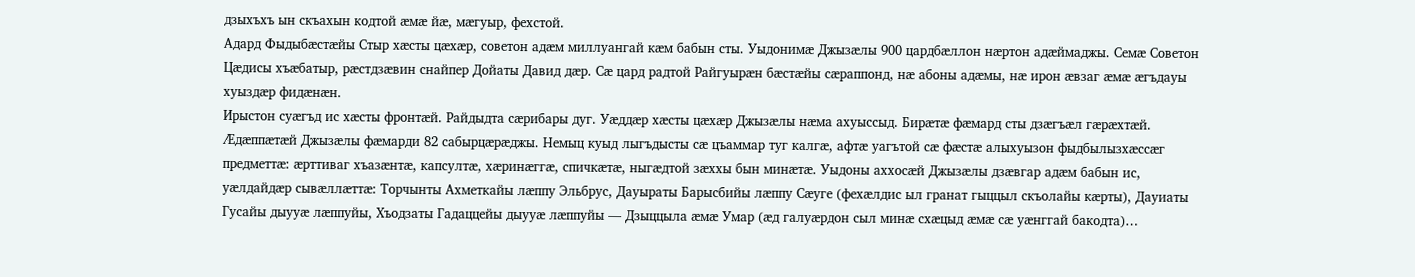дзыхъхъ ын скъахын кодтой ӕмӕ йӕ, мӕгуыр, фехстой.
Адард Фыдыбӕстӕйы Стыр хӕсты цӕхӕр, советон адӕм миллуангай кӕм бабын сты. Уыдонимӕ Джызӕлы 900 цардбӕллон нӕртон адӕймаджы. Семӕ Советон Цӕдисы хъӕбатыр, рӕстдзӕвин снайпер Дойаты Давид дӕр. Сӕ цард радтой Райгуырӕн бӕстӕйы сӕраппонд, нӕ абоны адӕмы, нӕ ирон ӕвзаг ӕмӕ ӕгъдауы хуыздӕр фидӕнӕн.
Ирыстон суӕгъд ис хӕсты фронтӕй. Райдыдта сӕрибары дуг. Уӕддӕр хӕсты цӕхӕр Джызӕлы нӕма ахуыссыд. Бирӕтӕ фӕмард сты дзӕгъӕл гӕрӕхтӕй. Ӕдӕппӕтӕй Джызӕлы фӕмарди 82 сабырцӕрӕджы. Немыц куыд лыгъдысты сӕ цъаммар туг калгӕ, афтӕ уагътой сӕ фӕстӕ алыхуызон фыдбылызхӕссӕг предметтӕ: ӕрттиваг хъазӕнтӕ, капсултӕ, хӕринӕггӕ, спичкӕтӕ, ныгӕдтой зӕххы бын минӕтӕ. Уыдоны аххосӕй Джызӕлы дзӕвгар адӕм бабын ис, уӕлдайдӕр сывӕллӕттӕ: Торчынты Ахметкайы лӕппу Эльбрус, Дауыраты Барысбийы лӕппу Сӕуге (фехӕлдис ыл гранат гыццыл скъолайы кӕрты), Дауиаты Гусайы дыууӕ лӕппуйы, Хъодзаты Гадаццейы дыууӕ лӕппуйы — Дзыццыла ӕмӕ Умар (ӕд галуӕрдон сыл минӕ схӕцыд ӕмӕ сӕ уӕнггай бакодта)…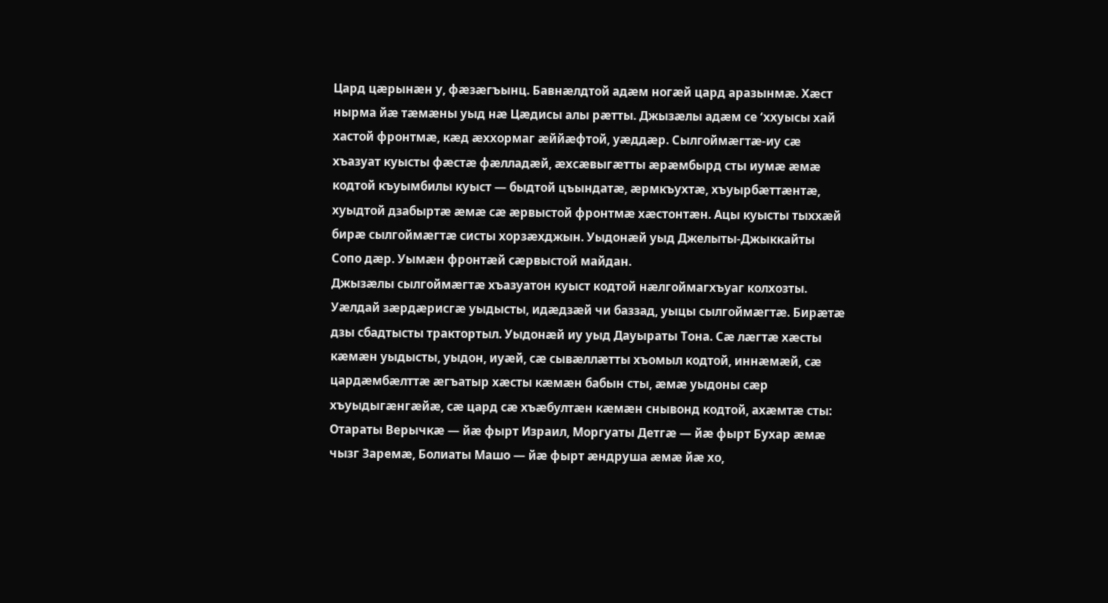Цард цӕрынӕн у, фӕзӕгъынц. Бавнӕлдтой адӕм ногӕй цард аразынмӕ. Хӕст нырма йӕ тӕмӕны уыд нӕ Цӕдисы алы рӕтты. Джызӕлы адӕм се ‘ххуысы хай хастой фронтмӕ, кӕд ӕххормаг ӕййӕфтой, уӕддӕр. Сылгоймӕгтӕ-иу сӕ хъазуат куысты фӕстӕ фӕлладӕй, ӕхсӕвыгӕтты ӕрӕмбырд сты иумӕ ӕмӕ кодтой къуымбилы куыст — быдтой цъындатӕ, ӕрмкъухтӕ, хъуырбӕттӕнтӕ, хуыдтой дзабыртӕ ӕмӕ сӕ ӕрвыстой фронтмӕ хӕстонтӕн. Ацы куысты тыххӕй бирӕ сылгоймӕгтӕ систы хорзӕхджын. Уыдонӕй уыд Джелыты-Джыккайты Сопо дӕр. Уымӕн фронтӕй сӕрвыстой майдан.
Джызӕлы сылгоймӕгтӕ хъазуатон куыст кодтой нӕлгоймагхъуаг колхозты. Уӕлдай зӕрдӕрисгӕ уыдысты, идӕдзӕй чи баззад, уыцы сылгоймӕгтӕ. Бирӕтӕ дзы сбадтысты трактортыл. Уыдонӕй иу уыд Дауыраты Тона. Сӕ лӕгтӕ хӕсты кӕмӕн уыдысты, уыдон, иуӕй, сӕ сывӕллӕтты хъомыл кодтой, иннӕмӕй, сӕ цардӕмбӕлттӕ ӕгъатыр хӕсты кӕмӕн бабын сты, ӕмӕ уыдоны сӕр хъуыдыгӕнгӕйӕ, сӕ цард сӕ хъӕбултӕн кӕмӕн снывонд кодтой, ахӕмтӕ сты: Отараты Верычкӕ — йӕ фырт Израил, Моргуаты Детгӕ — йӕ фырт Бухар ӕмӕ чызг Заремӕ, Болиаты Машо — йӕ фырт ӕндруша ӕмӕ йӕ хо,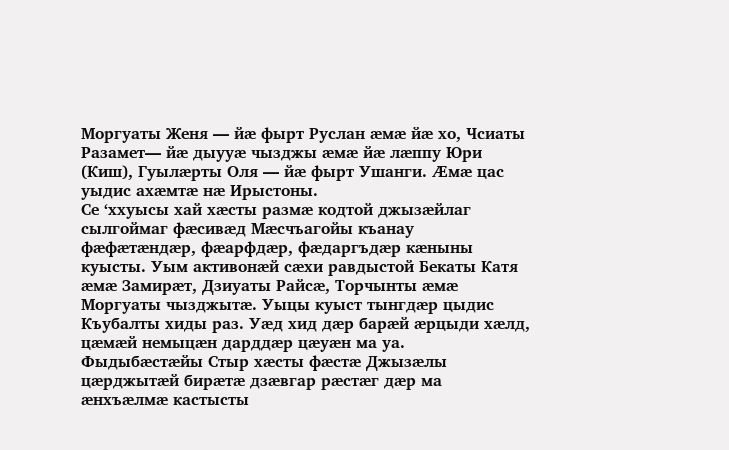Моргуаты Женя — йӕ фырт Руслан ӕмӕ йӕ хо, Чсиаты Разамет— йӕ дыууӕ чызджы ӕмӕ йӕ лӕппу Юри (Киш), Гуылӕрты Оля — йӕ фырт Ушанги. Ӕмӕ цас уыдис ахӕмтӕ нӕ Ирыстоны.
Се ‘ххуысы хай хӕсты размӕ кодтой джызӕйлаг сылгоймаг фӕсивӕд Мӕсчъагойы къанау фӕфӕтӕндӕр, фӕарфдӕр, фӕдаргъдӕр кӕныны куысты. Уым активонӕй сӕхи равдыстой Бекаты Катя ӕмӕ Замирӕт, Дзиуаты Райсӕ, Торчынты ӕмӕ Моргуаты чызджытӕ. Уыцы куыст тынгдӕр цыдис Къубалты хиды раз. Уӕд хид дӕр барӕй ӕрцыди хӕлд, цӕмӕй немыцӕн дарддӕр цӕуӕн ма уа.
Фыдыбӕстӕйы Стыр хӕсты фӕстӕ Джызӕлы цӕрджытӕй бирӕтӕ дзӕвгар рӕстӕг дӕр ма ӕнхъӕлмӕ кастысты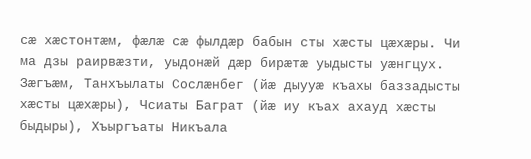сӕ хӕстонтӕм, фӕлӕ сӕ фылдӕр бабын сты хӕсты цӕхӕры. Чи ма дзы раирвӕзти, уыдонӕй дӕр бирӕтӕ уыдысты уӕнгцух. Зӕгъӕм, Танхъылаты Сослӕнбег (йӕ дыууӕ къахы баззадысты хӕсты цӕхӕры), Чсиаты Баграт (йӕ иу къах ахауд хӕсты быдыры), Хъыргъаты Никъала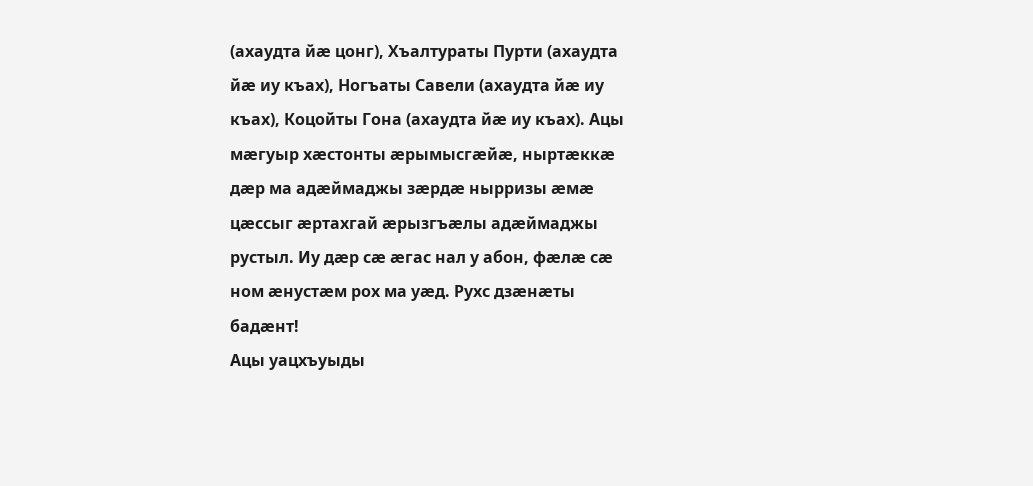(ахаудта йӕ цонг), Хъалтураты Пурти (ахаудта йӕ иу къах), Ногъаты Савели (ахаудта йӕ иу къах), Коцойты Гона (ахаудта йӕ иу къах). Ацы мӕгуыр хӕстонты ӕрымысгӕйӕ, ныртӕккӕ дӕр ма адӕймаджы зӕрдӕ нырризы ӕмӕ цӕссыг ӕртахгай ӕрызгъӕлы адӕймаджы рустыл. Иу дӕр сӕ ӕгас нал у абон, фӕлӕ сӕ ном ӕнустӕм рох ма уӕд. Рухс дзӕнӕты бадӕнт!
Ацы уацхъуыды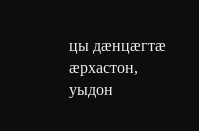цы дӕнцӕгтӕ ӕрхастон, уыдон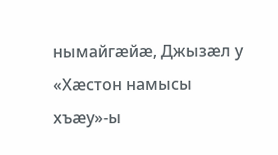нымайгӕйӕ, Джызӕл у «Хӕстон намысы хъӕу»-ы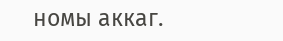номы аккаг.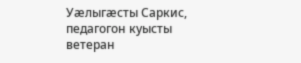Уӕлыгӕсты Саркис,
педагогон куысты ветеран